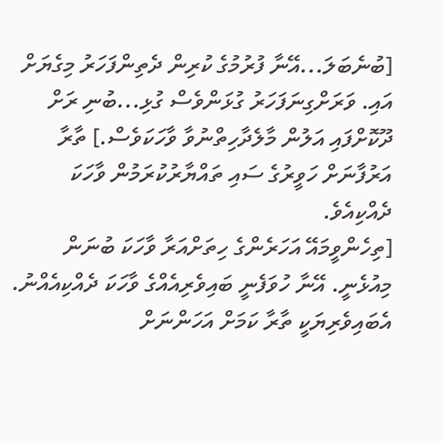[ބުނެބަލަ...އޭނާ ފުރުމުގެ ކުރިން ދެތިންފަހަރު މިގެޔަށް އައި. ވަރަށްގިނަފަހަރު ގުޅަންވެސް ގުޅި...ބުނި ރަށް ދޫކޮށްފައި އަލުން މާލެދާހިތްނުވާ ވާހަކަވެސް.] ތާރާ އަރުފާނަށް ހަވީރުގެ ސައި ތައްޔާރުކުރަމުން ވާހަކަ ދެއްކިއެވެ.
[ތިހެންވީމައޭ އަހަރެންގެ ހިތަށްއަރާ ވާހަކަ ބުނަން މިއުޅެނީ. އޭނާ ހުވަފެނީ ބައިވެރިއެއްގެ ވާހަކަ ދެއްކިއެއްނު. އެބައިވެރިޔަކީ ތާރާ ކަމަށް އަހަންނަށް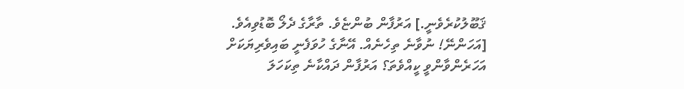ޤަބޫލުކުރެވެނީ.] އަރުފާން ބުންޏެވެ. ތާރާގެ ދެލޯ ބޮޑުވިއެވެ.
[އަހަންނޭ! ނުވާނެ ތިހެނެއް. އޭނާގެ ހުވަފެނީ ބައިވެރިޔަކަށް އަހަރެންވާންވީ ކީއްވެތަ؟ އަރުފާން ދައްކާނެ ތިކަހަލަ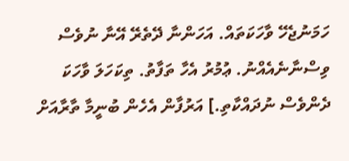ހަމަނުޖެހޭ ވާހަކަތައް. އަހަންނާ ދޭތެރޭ އޭނާ ނުވެސް ވިސްނާނެއެއްނު. ޢުމުރު އެހާ ތަފާތު. ތިކަހަލަ ވާހަކަ ދެންވެސް ނުދައްކާތި.] އަރުފާން އެހެން ބުނީމާ ތާރާއަށް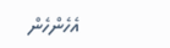އެހެންހެން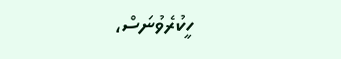ހީކުރެވުނަސް،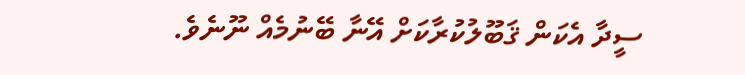ސީދާ އެކަން ޤަބޫލުކުރާކަށް އޭނާ ބޭނުމެއް ނޫނެވެ.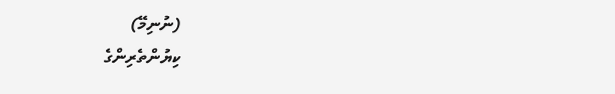(ނުނިމޭ)
ކިޔުންތެރިންގެ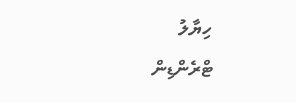ހިޔާލު
ޓްރެންޑިން